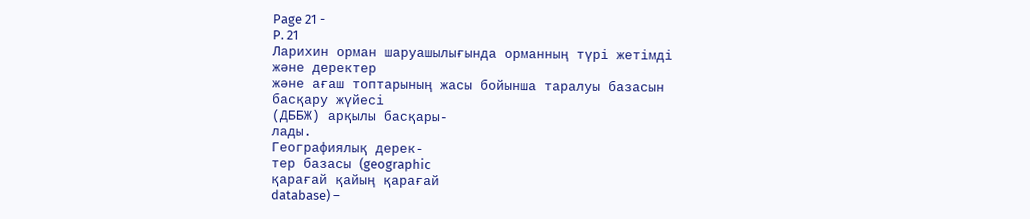Page 21 -
P. 21
Ларихин орман шаруашылығында орманның түрі жетімді және деректер
және ағаш топтарының жасы бойынша таралуы базасын басқару жүйесі
(ДББЖ) арқылы басқары-
лады.
Географиялық дерек-
тер базасы (geographic
қарағай қайың қарағай
database) –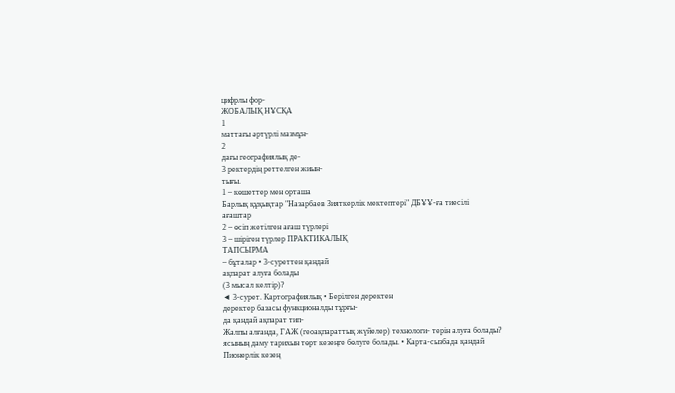цифрлы фор-
ЖОБАЛЫҚ НҰСҚА
1
маттағы әртүрлі мазмұн-
2
дағы географиялық де-
3 ректердің реттелген жиын-
тығы.
1 – көшеттер мен орташа
Барлық құқықтар "Назарбаев Зияткерлік мектептері" ДБҰҰ-ға тиесілі
ағаштар
2 – өсіп жетілген ағаш түрлері
3 – шіріген түрлер ПРАКТИКАЛЫҚ
ТАПСЫРМА
– бұталар • 3-суреттен қандай
ақпарат алуға болады
(3 мысал келтір)?
◄ 3-сурет. Картографиялық • Берілген деректен
деректер базасы функционалды тұрғы-
да қандай ақпарат тип-
Жалпы алғанда, ГАЖ (геоақпараттық жүйелер) технологи- терін алуға болады?
ясының даму тарихын төрт кезеңге бөлуге болады. • Карта-сызбада қандай
Пионерлік кезең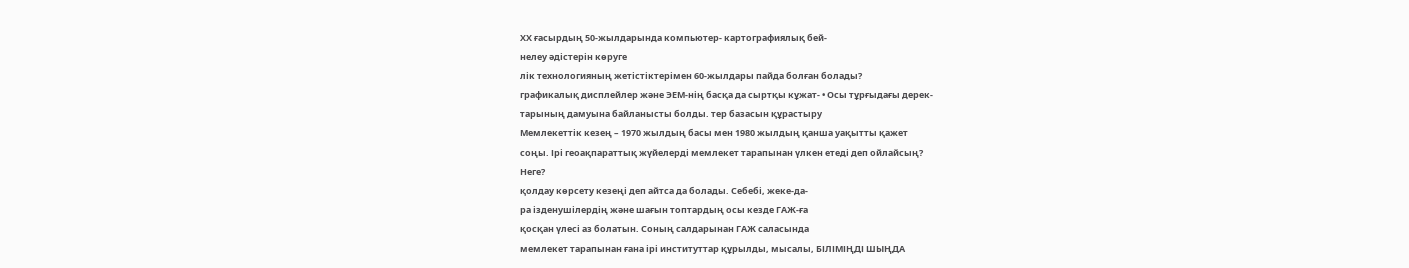ХХ ғасырдың 50-жылдарында компьютер- картографиялық бей-
нелеу әдістерін көруге
лік технологияның жетістіктерімен 60-жылдары пайда болған болады?
графикалық дисплейлер және ЭЕМ-нің басқа да сыртқы кұжат- • Осы тұрғыдағы дерек-
тарының дамуына байланысты болды. тер базасын құрастыру
Мемлекеттік кезең – 1970 жылдың басы мен 1980 жылдың қанша уақытты қажет
соңы. Ірі геоақпараттық жүйелерді мемлекет тарапынан үлкен етеді деп ойлайсың?
Неге?
қолдау көрсету кезеңі деп айтса да болады. Себебі, жеке-да-
ра ізденушілердің және шағын топтардың осы кезде ГАЖ-ға
қосқан үлесі аз болатын. Соның салдарынан ГАЖ саласында
мемлекет тарапынан ғана ірі институттар құрылды, мысалы, БІЛІМІҢДІ ШЫҢДА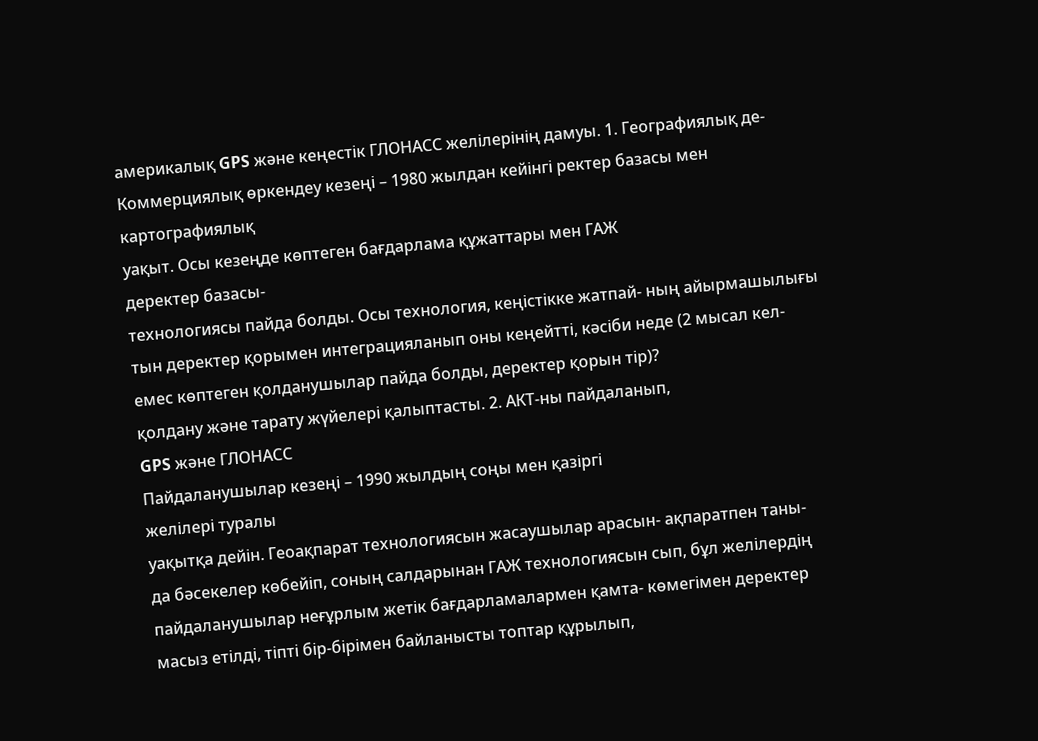америкалық GPS және кеңестік ГЛОНАСС желілерінің дамуы. 1. Географиялық де-
Коммерциялық өркендеу кезеңі – 1980 жылдан кейінгі ректер базасы мен
картографиялық
уақыт. Осы кезеңде көптеген бағдарлама құжаттары мен ГАЖ
деректер базасы-
технологиясы пайда болды. Осы технология, кеңістікке жатпай- ның айырмашылығы
тын деректер қорымен интеграцияланып оны кеңейтті, кәсіби неде (2 мысал кел-
емес көптеген қолданушылар пайда болды, деректер қорын тір)?
қолдану және тарату жүйелері қалыптасты. 2. АКТ-ны пайдаланып,
GPS және ГЛОНАСС
Пайдаланушылар кезеңі – 1990 жылдың соңы мен қазіргі
желілері туралы
уақытқа дейін. Геоақпарат технологиясын жасаушылар арасын- ақпаратпен таны-
да бәсекелер көбейіп, соның салдарынан ГАЖ технологиясын сып, бұл желілердің
пайдаланушылар неғұрлым жетік бағдарламалармен қамта- көмегімен деректер
масыз етілді, тіпті бір-бірімен байланысты топтар құрылып,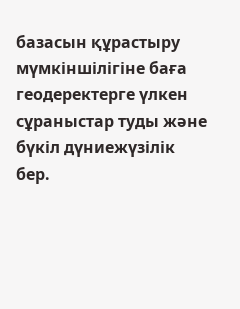базасын құрастыру
мүмкіншілігіне баға
геодеректерге үлкен сұраныстар туды және бүкіл дүниежүзілік
бер.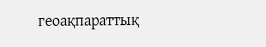геоақпараттық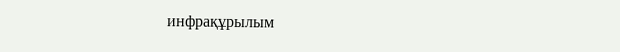инфрақұрылым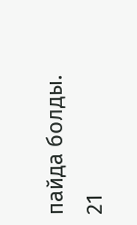пайда болды.
21